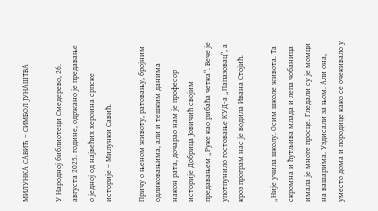МИЛУНКА САВИЋ – СИМБОЛ ЈУНАШТВА

У Народној библиотеци Смедерево, 26. августа 2025. године, одржано је предавање о једној од највећих хероина српске историје – Милунки Савић.

Причу о њеном животу, ратовању, бројним одликовањима, али и тешким данима након рата, дочарао нам је професор историје Добрица Јовичић својим предавањем „Руке као рибаћа четка“. Вече је употпунило гостовање КУД-а „Папазовац“, а кроз програм нас је водила Ивана Стојић.

„Није учила школу. Осим школе живота. Та скромна и ћутљива млада и лепа чобаница имала је многе просце. Гледали су је момци на вашарима. Уздисали за њом. Али она, уместо дома и породице како се очекивало у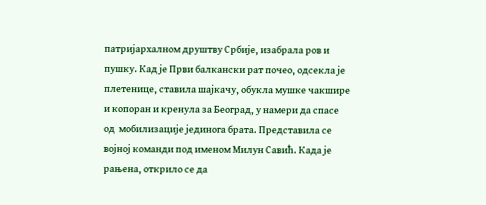патријархалном друштву Србије, изабрала ров и пушку. Кад је Први балкански рат почео, одсекла је плетенице, ставила шајкачу, обукла мушке чакшире и копоран и кренула за Београд, у намери да спасе од  мобилизације јединога брата. Представила се војној команди под именом Милун Савић. Када је рањена, открило се да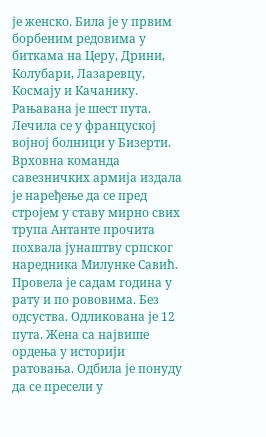је женско. Била је у првим борбеним редовима у биткама на Церу, Дрини, Колубари, Лазаревцу, Космају и Качанику. Рањавана је шест пута. Лечила се у француској војној болници у Бизерти. Врховна команда савезничких армија издала је наређење да се пред стројем у ставу мирно свих трупа Антанте прочита похвала јунаштву српског наредника Милунке Савић. Провела је садам година у рату и по рововима. Без одсуства. Одликована је 12 пута. Жена са највише ордења у историји ратовања. Одбила је понуду да се пресели у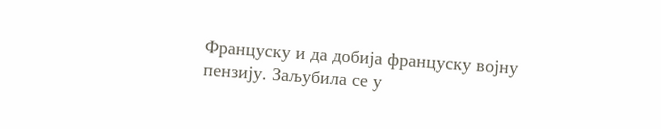Француску и да добија француску војну пензију. Заљубила се у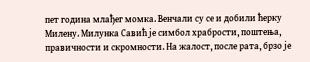пет година млађег момка. Венчали су се и добили ћерку Милену. Милунка Савић је симбол храбрости, поштења, правичности и скромности. На жалост, после рата, брзо је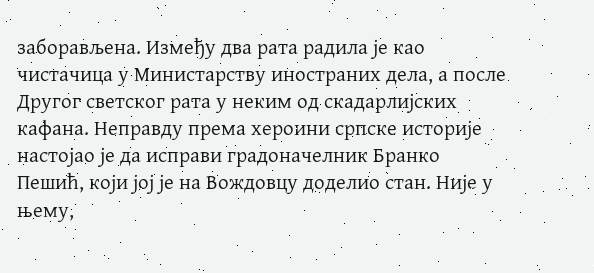заборављена. Између два рата радила је као чистачица у Министарству иностраних дела, а после Другог светског рата у неким од скадарлијских кафана. Неправду према хероини српске историје настојао је да исправи градоначелник Бранко Пешић, који јој је на Вождовцу доделио стан. Није у њему,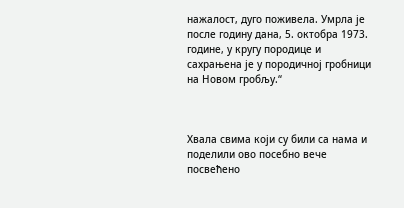нажалост, дуго поживела. Умрла је после годину дана, 5. октобра 1973. године, у кругу породице и сахрањена је у породичној гробници на Новом гробљу.“



Хвала свима који су били са нама и поделили ово посебно вече посвећено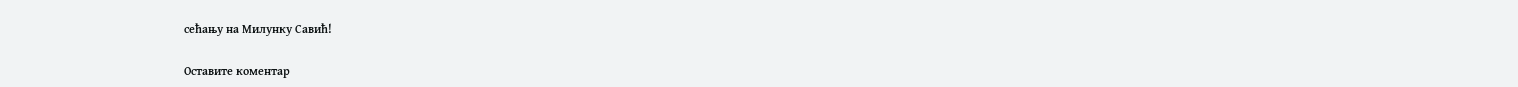сећању на Милунку Савић!

Оставите коментар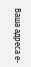Ваша адреса е-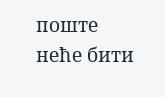поште неће бити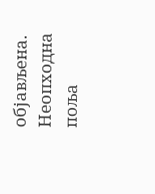објављена. Неопходна поља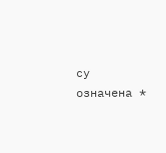су означена *